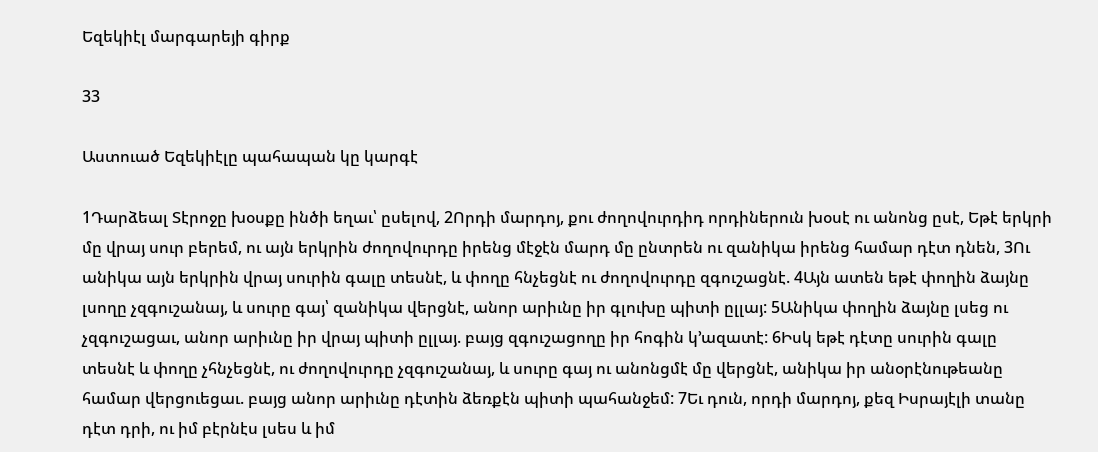Եզեկիէլ մարգարեյի գիրք

33

Աստուած Եզեկիէլը պահապան կը կարգէ

1Դարձեալ Տէրոջը խօսքը ինծի եղաւ՝ ըսելով, 2Որդի մարդոյ, քու ժողովուրդիդ որդիներուն խօսէ ու անոնց ըսէ, Եթէ երկրի մը վրայ սուր բերեմ, ու այն երկրին ժողովուրդը իրենց մէջէն մարդ մը ընտրեն ու զանիկա իրենց համար դէտ դնեն, 3Ու անիկա այն երկրին վրայ սուրին գալը տեսնէ, և փողը հնչեցնէ ու ժողովուրդը զգուշացնէ. 4Այն ատեն եթէ փողին ձայնը լսողը չզգուշանայ, և սուրը գայ՝ զանիկա վերցնէ, անոր արիւնը իր գլուխը պիտի ըլլայ: 5Անիկա փողին ձայնը լսեց ու չզգուշացաւ, անոր արիւնը իր վրայ պիտի ըլլայ. բայց զգուշացողը իր հոգին կ’ազատէ: 6Իսկ եթէ դէտը սուրին գալը տեսնէ և փողը չհնչեցնէ, ու ժողովուրդը չզգուշանայ, և սուրը գայ ու անոնցմէ մը վերցնէ, անիկա իր անօրէնութեանը համար վերցուեցաւ. բայց անոր արիւնը դէտին ձեռքէն պիտի պահանջեմ: 7Եւ դուն, որդի մարդոյ, քեզ Իսրայէլի տանը դէտ դրի, ու իմ բէրնէս լսես և իմ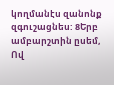կողմանէս զանոնք զգուշացնես: 8Երբ ամբարշտին ըսեմ, Ով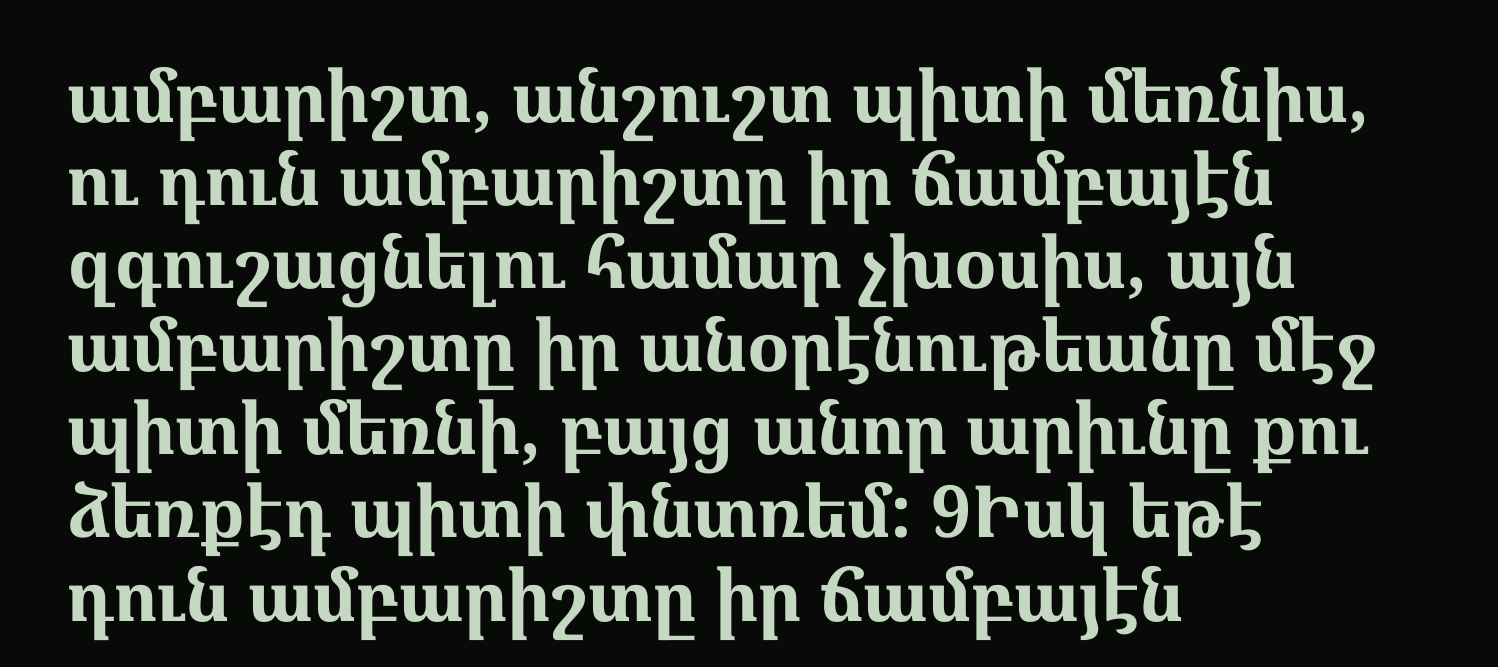ամբարիշտ, անշուշտ պիտի մեռնիս, ու դուն ամբարիշտը իր ճամբայէն զգուշացնելու համար չխօսիս, այն ամբարիշտը իր անօրէնութեանը մէջ պիտի մեռնի, բայց անոր արիւնը քու ձեռքէդ պիտի փնտռեմ: 9Իսկ եթէ դուն ամբարիշտը իր ճամբայէն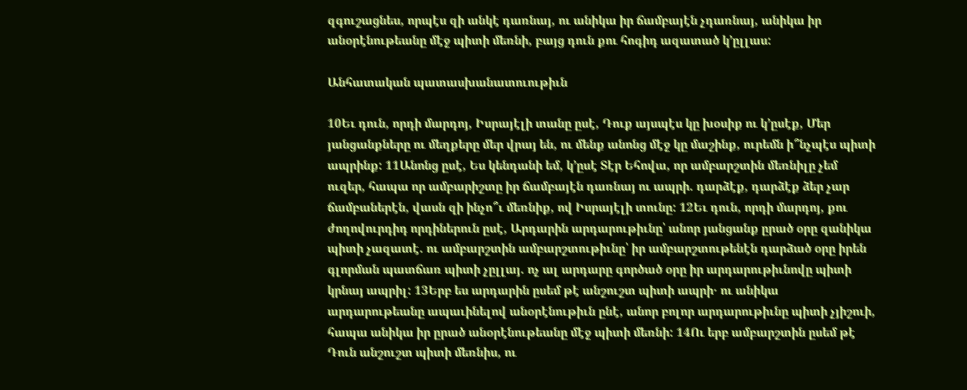զգուշացնես, որպէս զի անկէ դառնայ, ու անիկա իր ճամբայէն չդառնայ, անիկա իր անօրէնութեանը մէջ պիտի մեռնի, բայց դուն քու հոգիդ ազատած կ’ըլլաս:

Անհատական պատասխանատուութիւն

10Եւ դուն, որդի մարդոյ, Իսրայէլի տանը ըսէ, Դուք այսպէս կը խօսիք ու կ’ըսէք, Մեր յանցանքները ու մեղքերը մեր վրայ են, ու մենք անոնց մէջ կը մաշինք, ուրեմն ի՞նչպէս պիտի ապրինք: 11Անոնց ըսէ, Ես կենդանի եմ, կ’ըսէ Տէր Եհովա, որ ամբարշտին մեռնիլը չեմ ուզեր, հապա որ ամբարիշտը իր ճամբայէն դառնայ ու ապրի. դարձէք, դարձէք ձեր չար ճամբաներէն, վասն զի ինչո՞ւ մեռնիք, ով Իսրայէլի տունը: 12Եւ դուն, որդի մարդոյ, քու ժողովուրդիդ որդիներուն ըսէ, Արդարին արդարութիւնը՝ անոր յանցանք ըրած օրը զանիկա պիտի չազատէ. ու ամբարշտին ամբարշտութիւնը՝ իր ամբարշտութենէն դարձած օրը իրեն գլորման պատճառ պիտի չըլլայ. ոչ ալ արդարը գործած օրը իր արդարութիւնովը պիտի կրնայ ապրիլ: 13Երբ ես արդարին ըսեմ թէ անշուշտ պիտի ապրի․ ու անիկա արդարութեանը ապաւինելով անօրէնութիւն ընէ, անոր բոլոր արդարութիւնը պիտի չյիշուի, հապա անիկա իր ըրած անօրէնութեանը մէջ պիտի մեռնի: 14Ու երբ ամբարշտին ըսեմ թէ Դուն անշուշտ պիտի մեռնիս, ու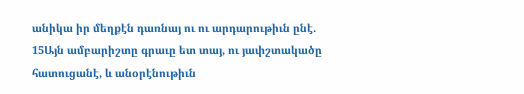անիկա իր մեղքէն դառնայ ու ու արդարութիւն ընէ. 15Այն ամբարիշտը գրաւը ետ տայ, ու յափշտակածը հատուցանէ, և անօրէնութիւն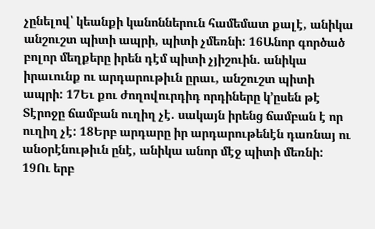չընելով՝ կեանքի կանոններուն համեմատ քալէ, անիկա անշուշտ պիտի ապրի, պիտի չմեռնի: 16Անոր գործած բոլոր մեղքերը իրեն դէմ պիտի չյիշուին. անիկա իրաւունք ու արդարութիւն ըրաւ, անշուշտ պիտի ապրի: 17Եւ քու ժողովուրդիդ որդիները կ’ըսեն թէ Տէրոջը ճամբան ուղիղ չէ. սակայն իրենց ճամբան է որ ուղիղ չէ: 18Երբ արդարը իր արդարութենէն դառնայ ու անօրէնութիւն ընէ, անիկա անոր մէջ պիտի մեռնի: 19Ու երբ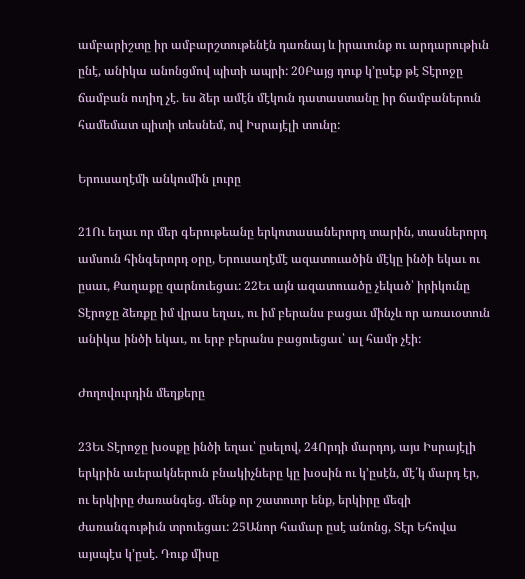ամբարիշտը իր ամբարշտութենէն դառնայ և իրաւունք ու արդարութիւն ընէ, անիկա անոնցմով պիտի ապրի: 20Բայց դուք կ’ըսէք թէ Տէրոջը ճամբան ուղիղ չէ. ես ձեր ամէն մէկուն դատաստանը իր ճամբաներուն համեմատ պիտի տեսնեմ, ով Իսրայէլի տունը:

Երուսաղէմի անկումին լուրը

21Ու եղաւ որ մեր գերութեանը երկոտասաներորդ տարին, տասներորդ ամսուն հինգերորդ օրը, Երուսաղէմէ ազատուածին մէկը ինծի եկաւ ու ըսաւ, Քաղաքը զարնուեցաւ: 22Եւ այն ազատուածը չեկած՝ իրիկունը Տէրոջը ձեռքը իմ վրաս եղաւ, ու իմ բերանս բացաւ մինչև որ առաւօտուն անիկա ինծի եկաւ, ու երբ բերանս բացուեցաւ՝ ալ համր չէի:

Ժողովուրդին մեղքերը

23Եւ Տէրոջը խօսքը ինծի եղաւ՝ ըսելով, 24Որդի մարդոյ, այս Իսրայէլի երկրին աւերակներուն բնակիչները կը խօսին ու կ’ըսէն, մէ՛կ մարդ էր, ու երկիրը ժառանգեց. մենք որ շատուոր ենք, երկիրը մեզի ժառանգութիւն տրուեցաւ: 25Անոր համար ըսէ անոնց, Տէր Եհովա այսպէս կ’ըսէ. Դուք միսը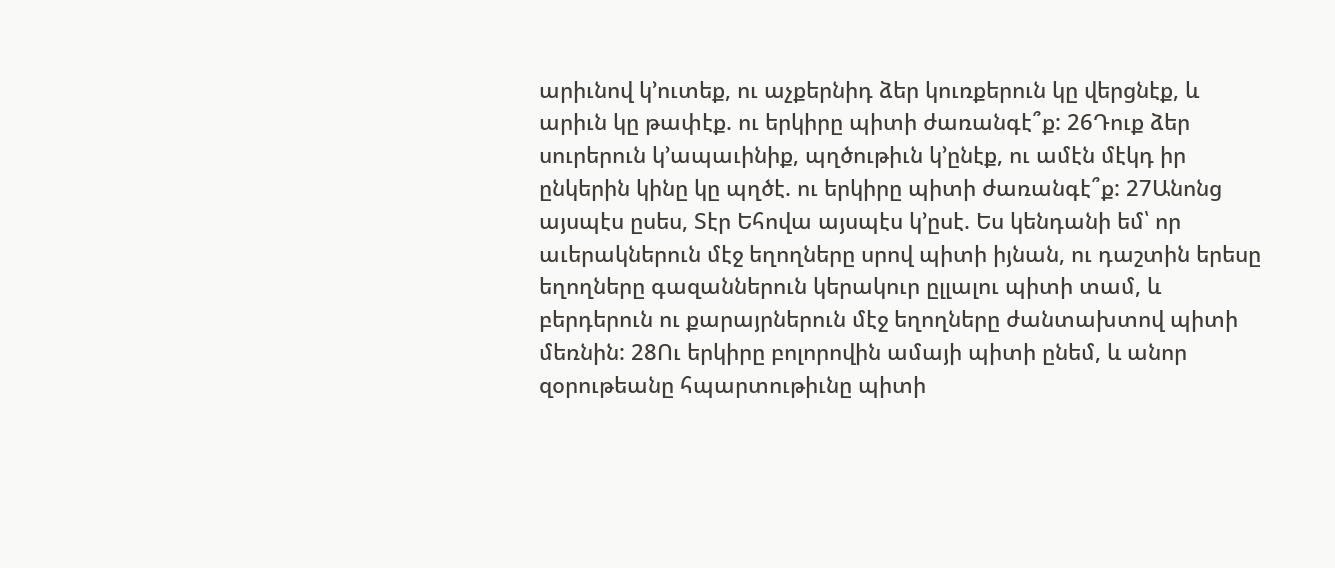արիւնով կ’ուտեք, ու աչքերնիդ ձեր կուռքերուն կը վերցնէք, և արիւն կը թափէք. ու երկիրը պիտի ժառանգէ՞ք: 26Դուք ձեր սուրերուն կ’ապաւինիք, պղծութիւն կ’ընէք, ու ամէն մէկդ իր ընկերին կինը կը պղծէ. ու երկիրը պիտի ժառանգէ՞ք: 27Անոնց այսպէս ըսես, Տէր Եհովա այսպէս կ’ըսէ. Ես կենդանի եմ՝ որ աւերակներուն մէջ եղողները սրով պիտի իյնան, ու դաշտին երեսը եղողները գազաններուն կերակուր ըլլալու պիտի տամ, և բերդերուն ու քարայրներուն մէջ եղողները ժանտախտով պիտի մեռնին: 28Ու երկիրը բոլորովին ամայի պիտի ընեմ, և անոր զօրութեանը հպարտութիւնը պիտի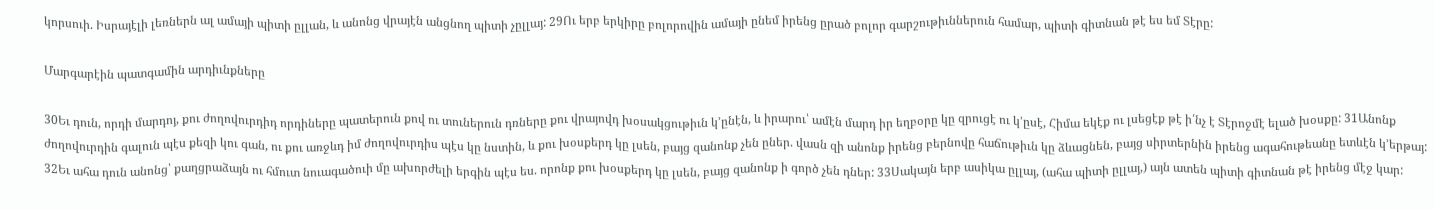կորսուի. Իսրայէլի լեռներն ալ ամայի պիտի ըլլան, և անոնց վրայէն անցնող պիտի չըլլայ: 29Ու երբ երկիրը բոլորովին ամայի ընեմ իրենց ըրած բոլոր գարշութիւններուն համար, պիտի գիտնան թէ ես եմ Տէրը:

Մարգարէին պատգամին արդիւնքները

30Եւ դուն, որդի մարդոյ, քու ժողովուրդիդ որդիները պատերուն քով ու տուներուն դռները քու վրայովդ խօսակցութիւն կ’ընէն, և իրարու՝ ամէն մարդ իր եղբօրը կը զրուցէ ու կ’ըսէ, Հիմա եկէք ու լսեցէք թէ ի՛նչ է Տէրոջմէ ելած խօսքը: 31Անոնք ժողովուրդին գալուն պէս քեզի կու գան, ու քու առջևդ իմ ժողովուրդիս պէս կը նստին, և քու խօսքերդ կը լսեն, բայց զանոնք չեն ըներ. վասն զի անոնք իրենց բերնովը հաճութիւն կը ձևացնեն, բայց սիրտերնին իրենց ագահութեանը ետևէն կ’երթայ: 32Եւ ահա դուն անոնց՝ քաղցրաձայն ու հմուտ նուագածուի մը ախորժելի երգին պէս ես. որոնք քու խօսքերդ կը լսեն, բայց զանոնք ի գործ չեն դներ: 33Սակայն երբ ասիկա ըլլայ, (ահա պիտի ըլլայ,) այն ատեն պիտի գիտնան թէ իրենց մէջ կար: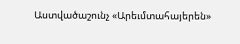Աստվածաշունչ «Արեւմտահայերեն»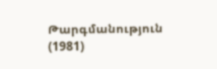Թարգմանություն (1981)